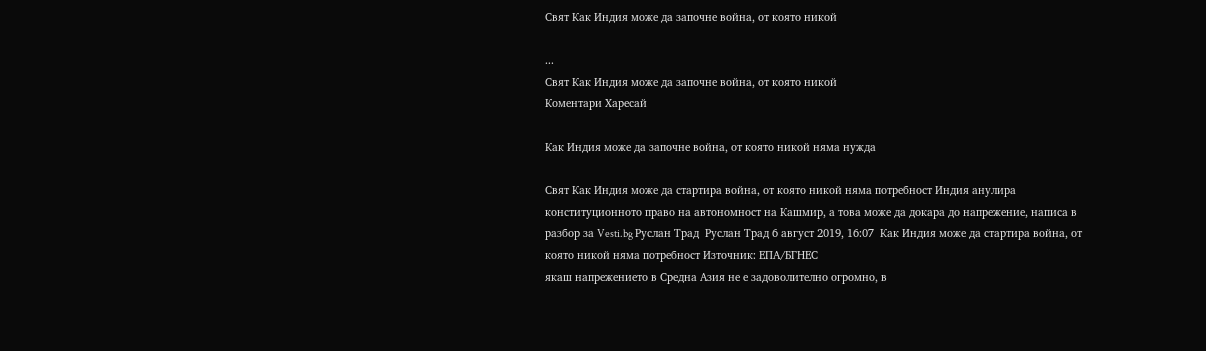Свят Как Индия може да започне война, от която никой

...
Свят Как Индия може да започне война, от която никой
Коментари Харесай

Как Индия може да започне война, от която никой няма нужда

Свят Как Индия може да стартира война, от която никой няма потребност Индия анулира конституционното право на автономност на Кашмир, а това може да докара до напрежение, написа в разбор за Vesti.bg Руслан Трад  Руслан Трад 6 август 2019, 16:07  Как Индия може да стартира война, от която никой няма потребност Източник: ЕПА/БГНЕС
якаш напрежението в Средна Азия не е задоволително огромно, в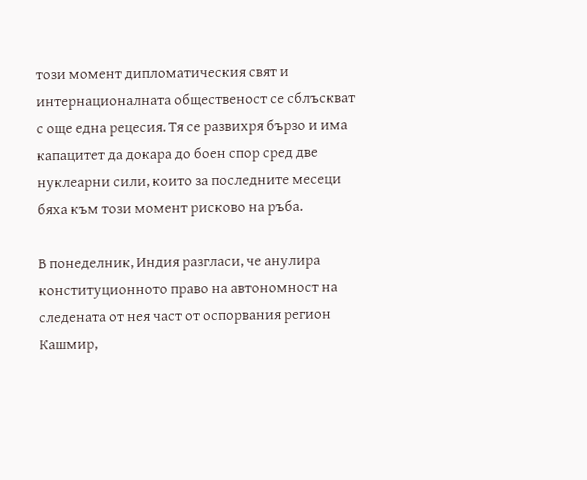този момент дипломатическия свят и интернационалната общественост се сблъскват с още една рецесия. Тя се развихря бързо и има капацитет да докара до боен спор сред две нуклеарни сили, които за последните месеци бяха към този момент рисково на ръба.

В понеделник, Индия разгласи, че анулира конституционното право на автономност на следената от нея част от оспорвания регион Кашмир,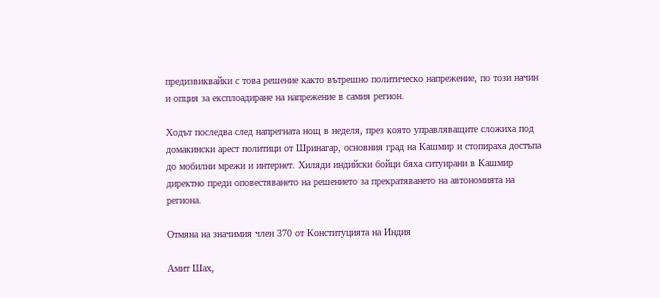предизвиквайки с това решение както вътрешно политическо напрежение, по този начин и опция за експлоадиране на напрежение в самия регион.

Ходът последва след напрегната нощ в неделя, през която управляващите сложиха под домакински арест политици от Шринагар, основния град на Кашмир и стопираха достъпа до мобилни мрежи и интернет. Хиляди индийски бойци бяха ситуирани в Кашмир директно преди оповестяването на решението за прекратяването на автономията на региона.

Отмяна на значимия член 370 от Конституцията на Индия

Амит Шах,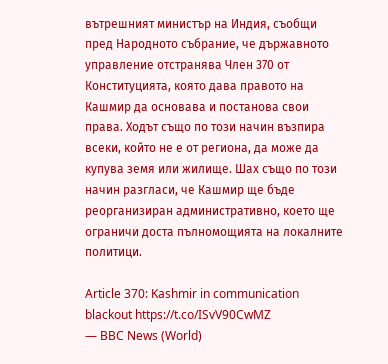вътрешният министър на Индия, съобщи пред Народното събрание, че държавното управление отстранява Член 370 от Конституцията, която дава правото на Кашмир да основава и постанова свои права. Ходът също по този начин възпира всеки, който не е от региона, да може да купува земя или жилище. Шах също по този начин разгласи, че Кашмир ще бъде реорганизиран административно, което ще ограничи доста пълномощията на локалните политици.

Article 370: Kashmir in communication blackout https://t.co/ISvV90CwMZ
— BBC News (World)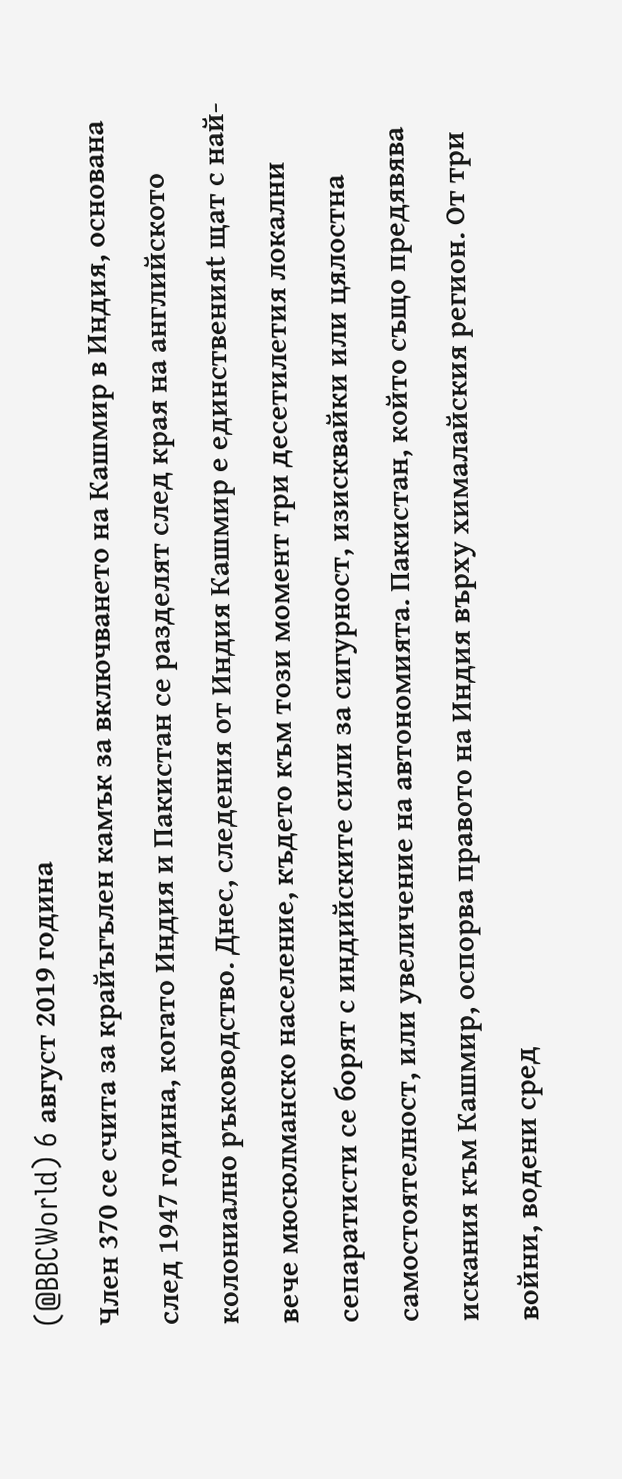(@BBCWorld) 6 август 2019 година
Член 370 се счита за крайъгълен камък за включването на Кашмир в Индия, основана след 1947 година, когато Индия и Пакистан се разделят след края на английското колониално ръководство. Днес, следения от Индия Кашмир е единственияt щат с най-вече мюсюлманско население, където към този момент три десетилетия локални сепаратисти се борят с индийските сили за сигурност, изисквайки или цялостна самостоятелност, или увеличение на автономията. Пакистан, който също предявява искания към Кашмир, оспорва правото на Индия върху хималайския регион. От три войни, водени сред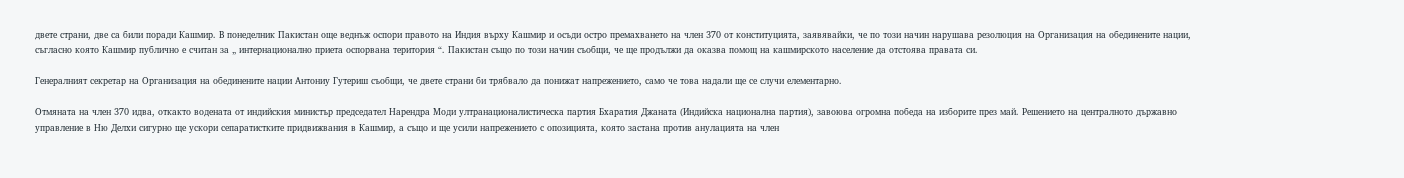двете страни, две са били поради Кашмир. В понеделник Пакистан още веднъж оспори правото на Индия върху Кашмир и осъди остро премахването на член 370 от конституцията, заявявайки, че по този начин нарушава резолюция на Организация на обединените нации, съгласно която Кашмир публично е считан за „ интернационално приета оспорвана територия “. Пакистан също по този начин съобщи, че ще продължи да оказва помощ на кашмирското население да отстоява правата си.

Генералният секретар на Организация на обединените нации Антониу Гутериш съобщи, че двете страни би трябвало да понижат напрежението, само че това надали ще се случи елементарно.

Отмяната на член 370 идва, откакто водената от индийския министър председател Нарендра Моди ултранационалистическа партия Бхаратия Джаната (Индийска национална партия), завоюва огромна победа на изборите през май. Решението на централното държавно управление в Ню Делхи сигурно ще ускори сепаратистките придвижвания в Кашмир, а също и ще усили напрежението с опозицията, която застана против анулацията на член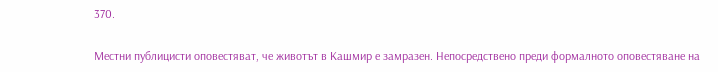370.

Местни публицисти оповестяват, че животът в Кашмир е замразен. Непосредствено преди формалното оповестяване на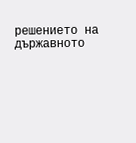решението на държавното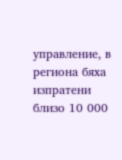управление, в региона бяха изпратени близо 10 000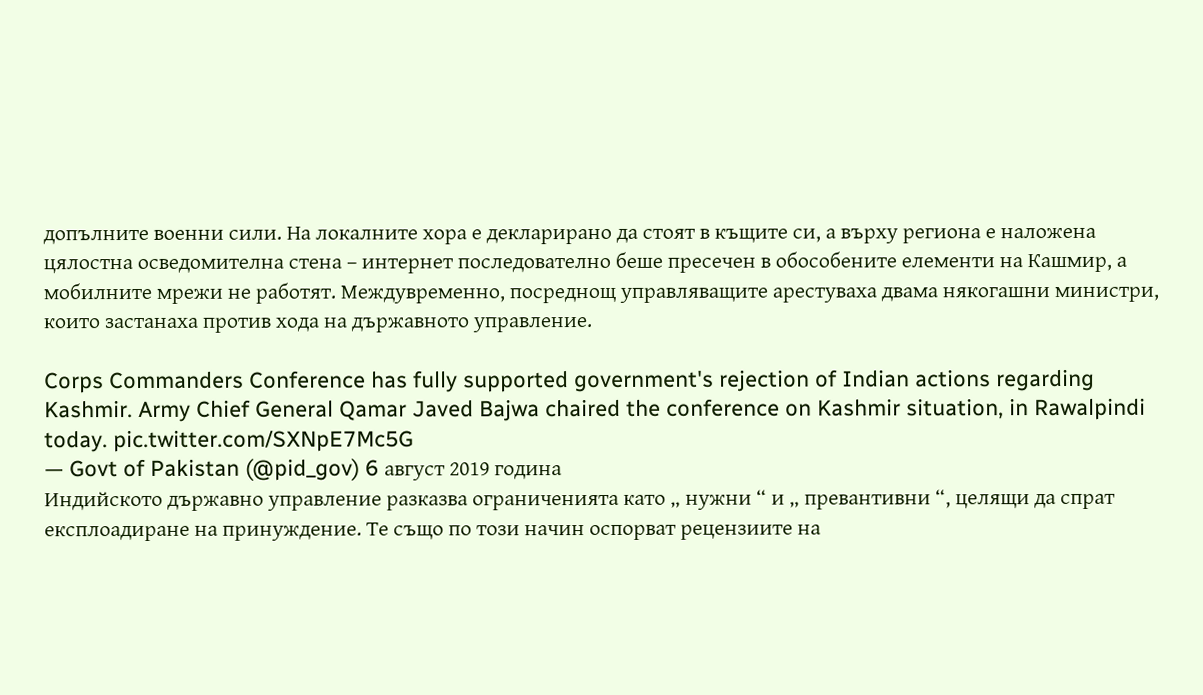допълните военни сили. На локалните хора е декларирано да стоят в къщите си, а върху региона е наложена цялостна осведомителна стена – интернет последователно беше пресечен в обособените елементи на Кашмир, а мобилните мрежи не работят. Междувременно, посреднощ управляващите арестуваха двама някогашни министри, които застанаха против хода на държавното управление.

Corps Commanders Conference has fully supported government's rejection of Indian actions regarding Kashmir. Army Chief General Qamar Javed Bajwa chaired the conference on Kashmir situation, in Rawalpindi today. pic.twitter.com/SXNpE7Mc5G
— Govt of Pakistan (@pid_gov) 6 август 2019 година
Индийското държавно управление разказва ограниченията като „ нужни “ и „ превантивни “, целящи да спрат експлоадиране на принуждение. Те също по този начин оспорват рецензиите на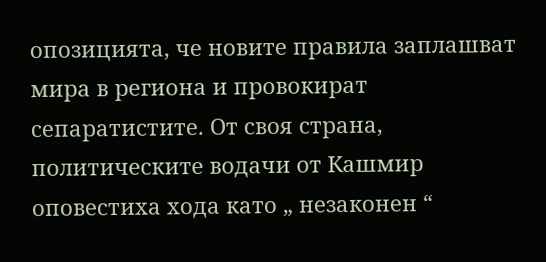опозицията, че новите правила заплашват мира в региона и провокират сепаратистите. От своя страна, политическите водачи от Кашмир оповестиха хода като „ незаконен “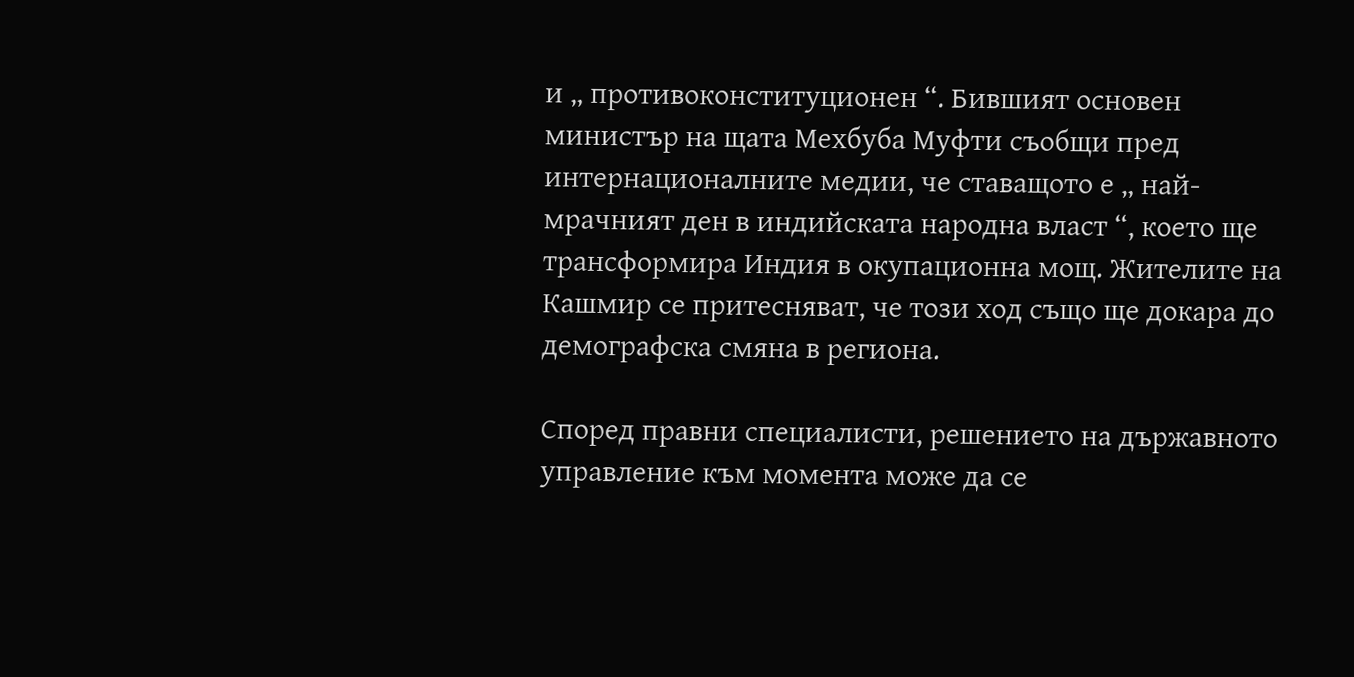и „ противоконституционен “. Бившият основен министър на щата Мехбуба Муфти съобщи пред интернационалните медии, че ставащото е „ най-мрачният ден в индийската народна власт “, което ще трансформира Индия в окупационна мощ. Жителите на Кашмир се притесняват, че този ход също ще докара до демографска смяна в региона.

Според правни специалисти, решението на държавното управление към момента може да се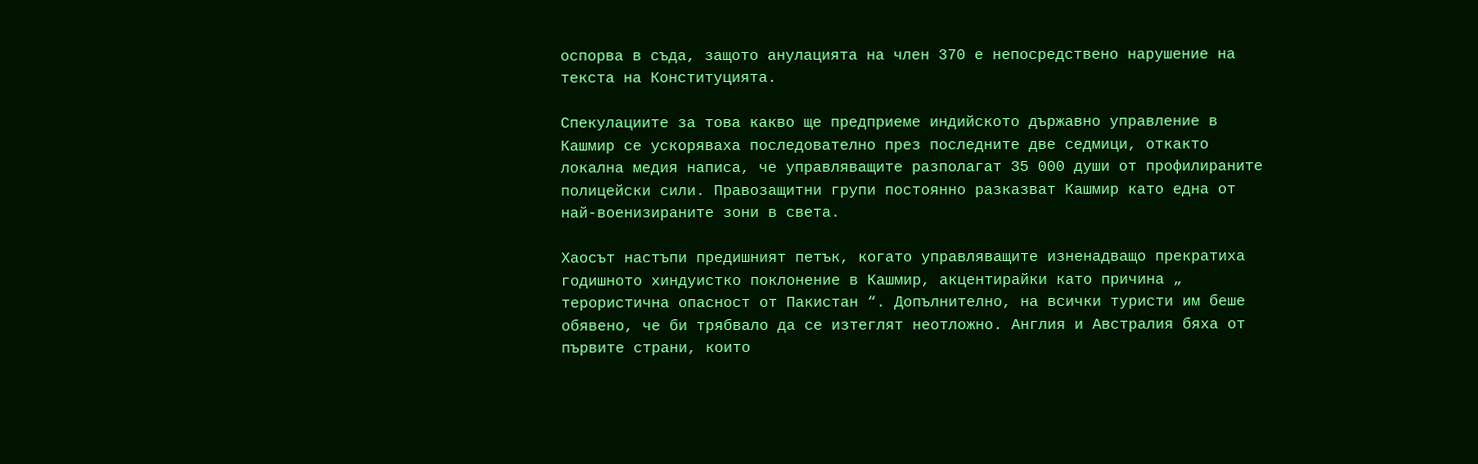оспорва в съда, защото анулацията на член 370 е непосредствено нарушение на текста на Конституцията.

Спекулациите за това какво ще предприеме индийското държавно управление в Кашмир се ускоряваха последователно през последните две седмици, откакто локална медия написа, че управляващите разполагат 35 000 души от профилираните полицейски сили. Правозащитни групи постоянно разказват Кашмир като една от най-военизираните зони в света.

Хаосът настъпи предишният петък, когато управляващите изненадващо прекратиха годишното хиндуистко поклонение в Кашмир, акцентирайки като причина „ терористична опасност от Пакистан “. Допълнително, на всички туристи им беше обявено, че би трябвало да се изтеглят неотложно. Англия и Австралия бяха от първите страни, които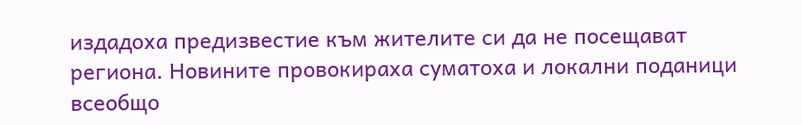издадоха предизвестие към жителите си да не посещават региона. Новините провокираха суматоха и локални поданици всеобщо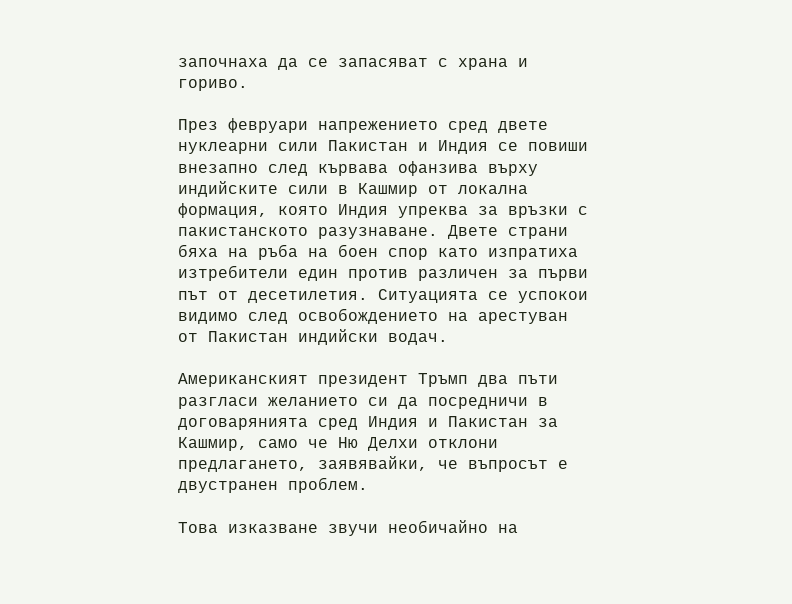започнаха да се запасяват с храна и гориво.

През февруари напрежението сред двете нуклеарни сили Пакистан и Индия се повиши внезапно след кървава офанзива върху индийските сили в Кашмир от локална формация, която Индия упреква за връзки с пакистанското разузнаване. Двете страни бяха на ръба на боен спор като изпратиха изтребители един против различен за първи път от десетилетия. Ситуацията се успокои видимо след освобождението на арестуван от Пакистан индийски водач.

Американският президент Тръмп два пъти разгласи желанието си да посредничи в договарянията сред Индия и Пакистан за Кашмир, само че Ню Делхи отклони предлагането, заявявайки, че въпросът е двустранен проблем.

Това изказване звучи необичайно на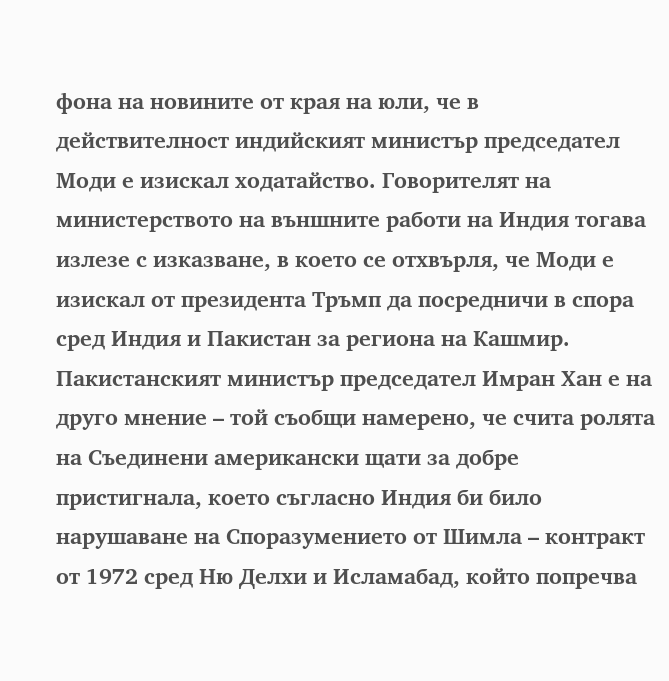фона на новините от края на юли, че в действителност индийският министър председател Моди е изискал ходатайство. Говорителят на министерството на външните работи на Индия тогава излезе с изказване, в което се отхвърля, че Моди е изискал от президента Тръмп да посредничи в спора сред Индия и Пакистан за региона на Кашмир. Пакистанският министър председател Имран Хан е на друго мнение – той съобщи намерено, че счита ролята на Съединени американски щати за добре пристигнала, което съгласно Индия би било нарушаване на Споразумението от Шимла – контракт от 1972 сред Ню Делхи и Исламабад, който попречва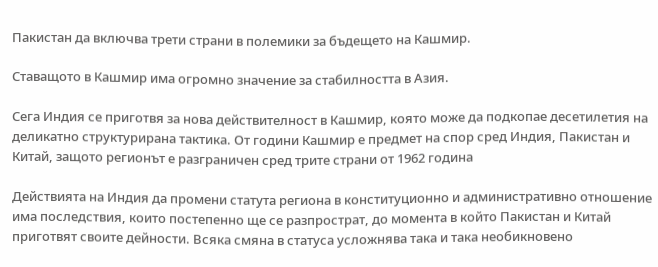Пакистан да включва трети страни в полемики за бъдещето на Кашмир.

Ставащото в Кашмир има огромно значение за стабилността в Азия.

Сега Индия се приготвя за нова действителност в Кашмир, която може да подкопае десетилетия на деликатно структурирана тактика. От години Кашмир е предмет на спор сред Индия, Пакистан и Китай, защото регионът е разграничен сред трите страни от 1962 година

Действията на Индия да промени статута региона в конституционно и административно отношение има последствия, които постепенно ще се разпрострат, до момента в който Пакистан и Китай приготвят своите дейности. Всяка смяна в статуса усложнява така и така необикновено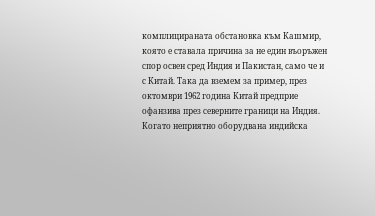комплицираната обстановка към Кашмир, която е ставала причина за не един въоръжен спор освен сред Индия и Пакистан, само че и с Китай. Така да вземем за пример, през октомври 1962 година Китай предприе офанзива през северните граници на Индия. Когато неприятно оборудвана индийска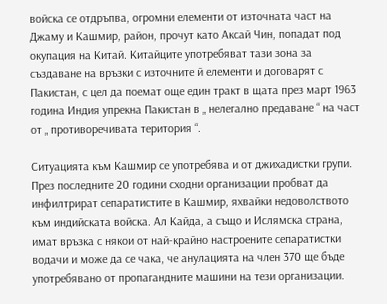войска се отдръпва, огромни елементи от източната част на Джаму и Кашмир, район, прочут като Аксай Чин, попадат под окупация на Китай. Китайците употребяват тази зона за създаване на връзки с източните й елементи и договарят с Пакистан, с цел да поемат още един тракт в щата през март 1963 година Индия упрекна Пакистан в „ нелегално предаване “ на част от „ противоречивата територия “.

Ситуацията към Кашмир се употребява и от джихадистки групи. През последните 20 години сходни организации пробват да инфилтрират сепаратистите в Кашмир, яхвайки недоволството към индийската войска. Ал Кайда, а също и Ислямска страна, имат връзка с някои от най-крайно настроените сепаратистки водачи и може да се чака, че анулацията на член 370 ще бъде употребявано от пропагандните машини на тези организации.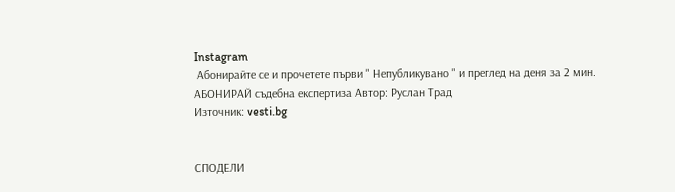Instagram
 Абонирайте се и прочетете първи " Непубликувано " и преглед на деня за 2 мин. АБОНИРАЙ съдебна експертиза Автор: Руслан Трад
Източник: vesti.bg


СПОДЕЛИ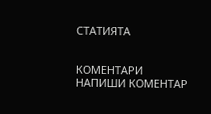СТАТИЯТА


КОМЕНТАРИ
НАПИШИ КОМЕНТАР